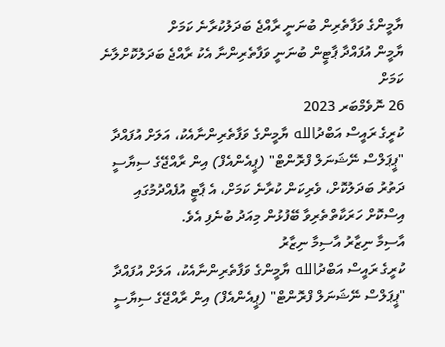ޔާމީންގެ ވަފާތެރިން ބުނަނީ ރާއްޖެ ބަދަލުކުރާނެ ކަމަށް
ޔާމީން އުފައްދާ ޕާޓީން ބުނަނީ ވަފާތެރިންނާ އެކު ރާއްޖެ ބަދަލުކޮށްލާނެ ކަމަށް
26 ނޮވެމްބަރ 2023
ކުރީގެ ރައީސް އަބްދުالله ޔާމީންގެ ވަފާތެރިންނާއެކު، އަލަށް އުފައްދާ "ޕީޕަލްސް ނޭޝަނަލް ފްރޮންޓް" (ޕީއެންއެފް) އިން ރާއްޖޭގެ ސިޔާސީ ދަތުރު ބަދަލުކޮށް، ވެރިކަން ކުރާނެ ކަމަށް، އެ ޕާޓީ އުފެއްދުމުގައި އިސްކޮށް ހަރަކާތްތެރިވާ ބޭފުޅުން މިއަދު ބުނެފި އެވެ.
އާސިމާ ނިޒާރު އާސިމާ ނިޒާރު
ކުރީގެ ރައީސް އަބްދުالله ޔާމީންގެ ވަފާތެރިންނާއެކު، އަލަށް އުފައްދާ "ޕީޕަލްސް ނޭޝަނަލް ފްރޮންޓް" (ޕީއެންއެފް) އިން ރާއްޖޭގެ ސިޔާސީ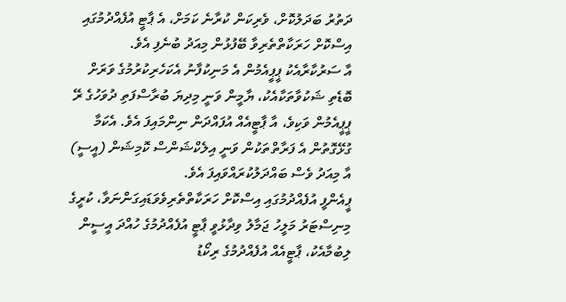ދަތުރު ބަދަލުކޮށް، ވެރިކަން ކުރާނެ ކަމަށް، އެ ޕާޓީ އުފެއްދުމުގައި އިސްކޮށް ހަރަކާތްތެރިވާ ބޭފުޅުން މިއަދު ބުނެފި އެވެ.
އާ ސަރުކާރާއެކު ޕީޕީއެމުން އެ މަނިކުފާނު އެކަހެރިކުރުމުގެ ވަރަށް ބޮޑެތި ޝަކުވާތަކާއެކު، ޔާމީން ވަނީ މިދިޔަ ބުރާސްފަތި ދުވަހުގެ ރޭ ޕީޕީއެމުން ވަކިވެ، އާ ޕާޓީއެއް އުފައްދަން ނިންމައިފަ އެވެ. އެކަމާ ގުޅޭގޮތުން އެ ފަރާތްތަކުން ވަނީ އިލެކްޝަންސް ކޮމިޝަން (އީސީ) އާ މިއަދު ވެސް ބައްދަލުކުރައްވައިފަ އެވެ.
ޕީއެންފީ އުފެއްދުމުގައި އިސްކޮށް ހަރަކާތްތެރިވެވަޑައިގަންނަވާ، ކުރީގެ މިނިސްޓަރު މަލީހު ޖަމާލު ވިދާޅުވީ ޕާޓީ އުފެއްދުމުގެ ހުއްދަ އީސީން ލިބުމާއެކު، ޕާޓީއެއް އުފެއްދުމުގެ ރިކޯޑު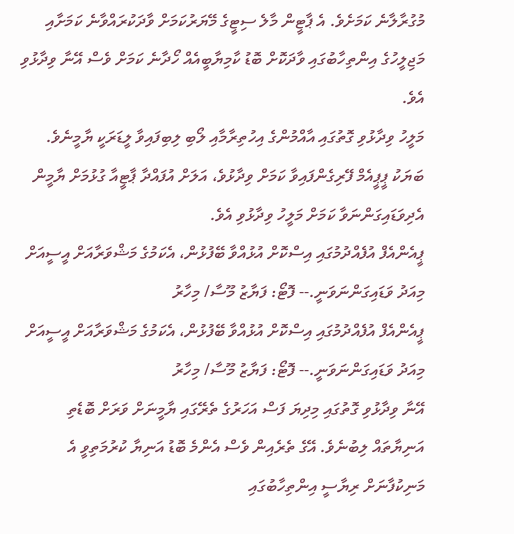މުގުރާލާނެ ކަމަށެވެ. އެ ޕާޓީން މާލެ ސިޓީގެ މޭޔަރުކަމަށް ވާދަކުރައްވާނެ ކަމަށާއި މަޖިލީހުގެ އިންތިހާބުގައި ވާދަކޮށް ބޮޑު ކާމިޔާބީއެއް ހޯދާނެ ކަމަށް ވެސް އޭނާ ވިދާޅުވި އެވެ.
މަލީހު ވިދާޅުވި ގޮތުގައި އާއްމުންގެ އިހުތިރާމާއި ލޯބި ލިބިފައިވާ ލީޑަރަކީ ޔާމީނެވެ. ބަޔަކު ޕީޕީއެމް ފޭރިގެންފައިވާ ކަމަށް ވިދާޅުވެ، އަލަށް އުފައްދާ ޕާޓީއާ ގުޅުމަށް ޔާމީން އެދިވަޑައިގަންނަވާ ކަމަށް މަލީހު ވިދާޅުވި އެވެ.
ޕީއެންއެފް އުފެއްދުމުގައި އިސްކޮށް އުޅުއްވާ ބޭފުޅުން، އެކަމުގެ މަޝްވަރާއަށް އީސީއަށް މިއަދު ވަޑައިގަންނަވަނީ.-- ފޮޓޯ: ފަޔާޒު މޫސާ/ މިހާރު
ޕީއެންއެފް އުފެއްދުމުގައި އިސްކޮށް އުޅުއްވާ ބޭފުޅުން، އެކަމުގެ މަޝްވަރާއަށް އީސީއަށް މިއަދު ވަޑައިގަންނަވަނީ.-- ފޮޓޯ: ފަޔާޒު މޫސާ/ މިހާރު
އޭނާ ވިދާޅުވި ގޮތުގައި މިދިޔަ ފަސް އަހަރުގެ ތެރޭގައި ޔާމީނަށް ވަރަށް ބޮޑެތި އަނިޔާތައް ލިބުނެވެ. އޭގެ ތެރެއިން ވެސް އެންމެ ބޮޑު އަނިޔާ ކުރުމަތިވީ އެ މަނިކުފާނަށް ރިޔާސީ އިންތިހާބުގައި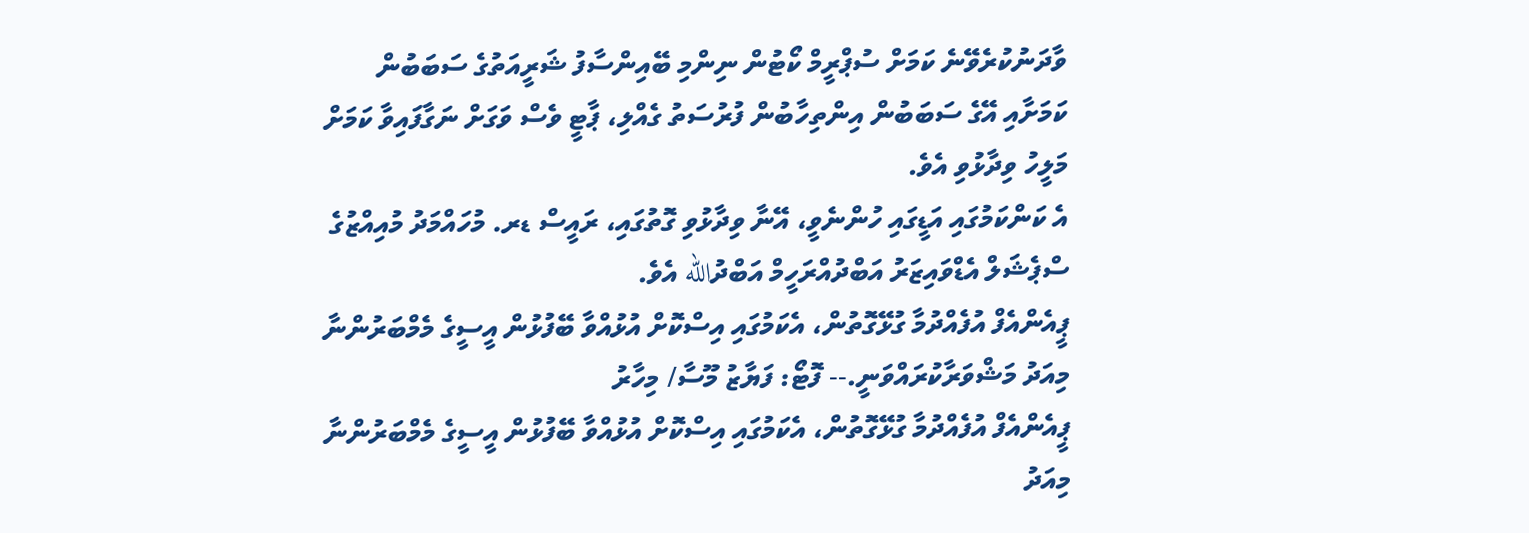ވާދަނުކުރެވޭނެ ކަމަށް ސުޕްރީމް ކޯޓުން ނިންމި ބޭއިންސާފު ޝަރީއަތުގެ ސަބަބުން ކަމަށާއި އޭގެ ސަބަބުން އިންތިހާބުން ފުރުސަތު ގެއްލި، ޕާޓީ ވެސް ވަގަށް ނަގާފައިވާ ކަމަށް މަލީހު ވިދާޅުވި އެވެ.
އެ ކަންކަމުގައި އަޑީގައި ހުންނެވީ، އޭނާ ވިދާޅުވި ގޮތުގައި، ރައީސް ޑރ. މުހައްމަދު މުއިއްޒުގެ ސްޕެޝަލް އެޑްވައިޒަރު އަބްދުއްރަހީމް އަބްދުالله އެވެ.
ޕީއެންއެފް އުފެއްދުމާ ގުޅޭގޮތުން، އެކަމުގައި އިސްކޮށް އުޅުއްވާ ބޭފުޅުން އީސީގެ މެމްބަރުންނާ މިއަދު މަޝްވަރާކުރައްވަނީ.-- ފޮޓޯ: ފަޔާޒު މޫސާ/ މިހާރު
ޕީއެންއެފް އުފެއްދުމާ ގުޅޭގޮތުން، އެކަމުގައި އިސްކޮށް އުޅުއްވާ ބޭފުޅުން އީސީގެ މެމްބަރުންނާ މިއަދު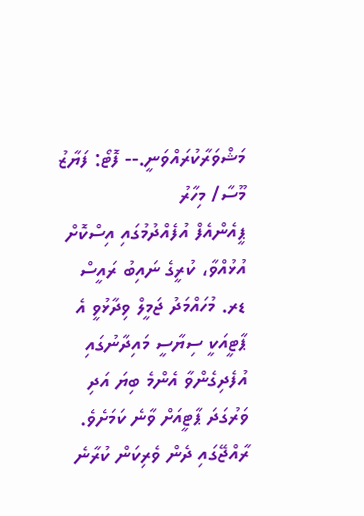މަޝްވަރާކުރައްވަނީ.-- ފޮޓޯ: ފަޔާޒު މޫސާ/ މިހާރު
ޕީއެންއެފް އުފެއްދުމުގައި އިސްކޮށް އުޅުއްވާ، ކުރީގެ ނައިބު ރައީސް ޑރ. މުހައްމަދު ޖަމީލް ވިދާޅުވީ އެ ޕާޓީއަކީ ސިޔާސީ މައިދާނުގައި އުފެދިގެންވާ އެންމެ ބިޔަ އަދި ވަރުގަދަ ޕާޓީއަށް ވާނެ ކަމަށެވެ.
ރާއްޖޭގައި ދެން ވެރިކަން ކުރާނެ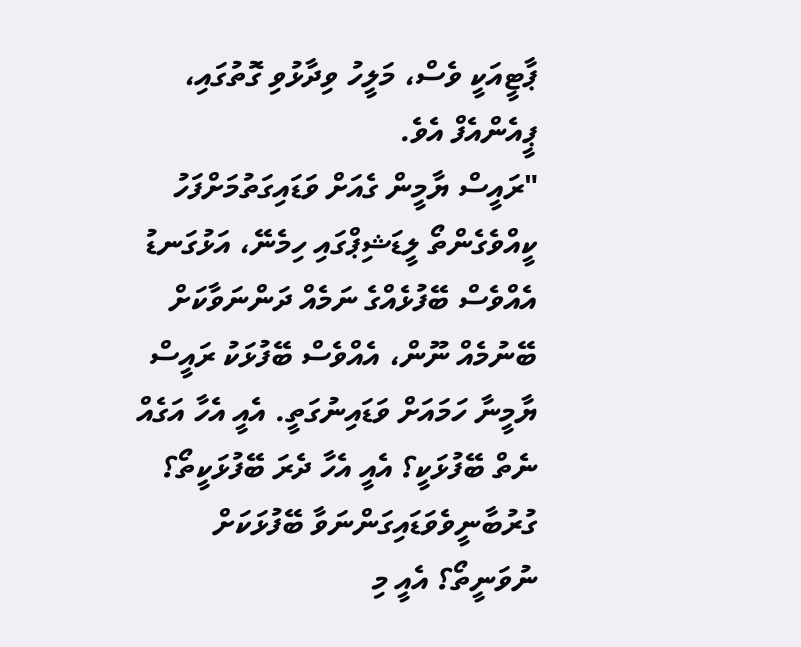ޕާޓީއަކީ ވެސް، މަލީހު ވިދާޅުވި ގޮތުގައި، ޕީއެންއެފް އެވެ.
"ރައީސް ޔާމީން ގެއަށް ވަޑައިގަތުމަށްފަހު ކީއްވެގެންތޯ ލީޑަޝިޕްގައި ހިމެނޭ، އަޅުގަނޑު އެއްވެސް ބޭފުޅެއްގެ ނަމެއް ދަންނަވާކަށް ބޭނުމެއް ނޫން، އެއްވެސް ބޭފުޅަކު ރައީސް ޔާމީނާ ހަމައަށް ވަޑައިނުގަތީ. އެއީ އެހާ އަގެއް ނެތް ބޭފުޅަކީ؟ އެއީ އެހާ ދެރަ ބޭފުޅަކީތޯ؟ ގުރުބާނީވެވަޑައިގަންނަވާ ބޭފުޅަކަށް ނުވަނީތޯ؟ އެއީ މި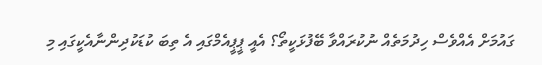ގައުމަށް އެއްވެސް ހިދުމަތެއް ނުކުރައްވާ ބޭފުޅަކީތޯ؟ އެއީ ޕީޕީއެމްގައި އެ ތިބަ ކުޑަކުދިންނާއެކީގައި މި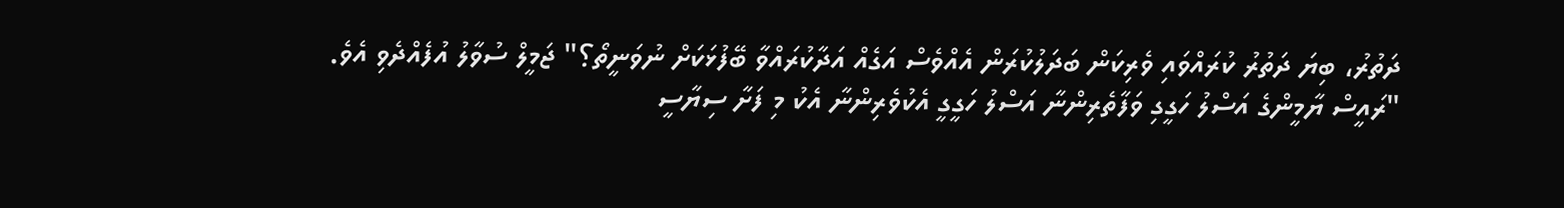ދަތުރު، ބިޔަ ދަތުރު ކުރައްވައި ވެރިކަން ބަދަލުކުރަން އެއްވެސް އަގެއް އަދާކުރައްވާ ބޭފުޅަކަށް ނުވަނީތޯ؟" ޖަމީލް ސުވާލު އުފެއްދެވި އެވެ.
"ރައީސް ޔާމީންގެ އަސްލު ހަގީގި ވަފާތެރިންނާ އަސްލު ހަގީގީ އެކުވެރިންނާ އެކު މި ފަށާ ސިޔާސީ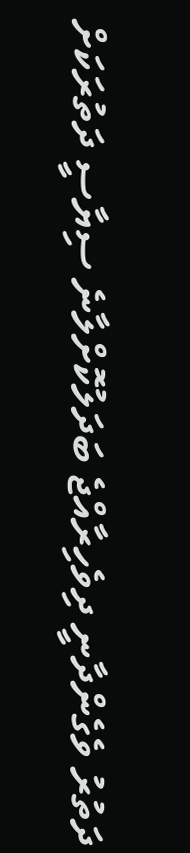ދަތުރު ވެގެންދާނީ ދިވެހިރާއްޖެ ބަދަލުކޮށްލާނެ ސިޔާސީ ދަތުރަކަށް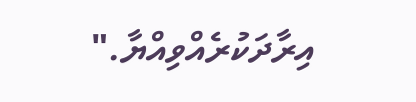އިރާދަކުރެއްވިއްޔާ."